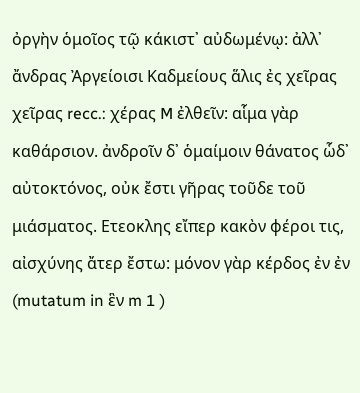ὀργὴν ὁμοῖος τῷ κάκιστ᾽ αὐδωμένῳ: ἀλλ᾽ ἄνδρας Ἀργείοισι Καδμείους ἅλις ἐς χεῖρας χεῖρας recc.: χέρας M ἐλθεῖν: αἷμα γὰρ καθάρσιον. ἀνδροῖν δ᾽ ὁμαίμοιν θάνατος ὧδ᾽ αὐτοκτόνος, οὐκ ἔστι γῆρας τοῦδε τοῦ μιάσματος. Ετεοκλης εἴπερ κακὸν φέροι τις, αἰσχύνης ἄτερ ἔστω: μόνον γὰρ κέρδος ἐν ἐν (mutatum in ἓν m 1 )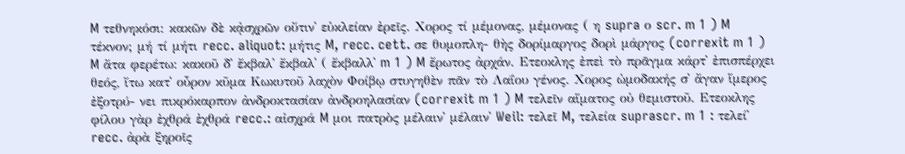M τεθνηκόσι: κακῶν δὲ κᾀσχρῶν οὔτιν᾽ εὐκλείαν ἐρεῖς. Χορος τί μέμονας, μέμονας ( η supra ο scr. m 1 ) M τέκνον; μή τί μήτι recc. aliquot: μήτις M, recc. cett. σε θυμοπλη- θὴς δορίμαργος δορὶ μάργος (correxit m 1 ) M ἄτα φερέτω: κακοῦ δ᾽ ἔκβαλ᾽ ἔκβαλ᾽ ( ἔκβαλλ᾽ m 1 ) M ἔρωτος ἀρχάν. Ετεοκλης ἐπεὶ τὸ πρᾶγμα κάρτ᾽ ἐπισπέρχει θεός, ἴτω κατ᾽ οὖρον κῦμα Κωκυτοῦ λαχὸν Φοίβῳ στυγηθὲν πᾶν τὸ Λαΐου γένος. Χορος ὠμοδακής σ᾽ ἄγαν ἵμερος ἐξοτρύ- νει πικρόκαρπον ἀνδροκτασίαν ἀνδροηλασίαν (correxit m 1 ) M τελεῖν αἵματος οὐ θεμιστοῦ. Ετεοκλης φίλου γὰρ ἐχθρά ἐχθρά recc.: αἰσχρά M μοι πατρὸς μέλαιν᾽ μέλαιν᾽ Weil: τελεῖ M, τελεία suprascr. m 1 : τελεί᾽ recc. ἀρὰ ξηροῖς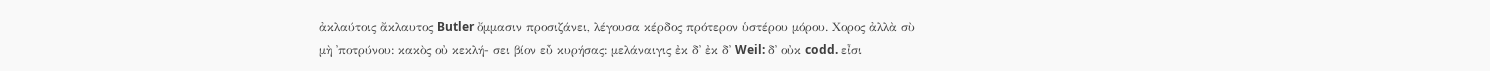ἀκλαύτοις ἄκλαυτος Butler ὄμμασιν προσιζάνει, λέγουσα κέρδος πρότερον ὑστέρου μόρου. Χορος ἀλλὰ σὺ μὴ ᾽ποτρύνου: κακὸς οὐ κεκλή- σει βίον εὖ κυρήσας: μελάναιγις ἐκ δ᾽ ἐκ δ᾽ Weil: δ᾽ οὐκ codd. εἶσι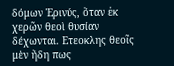δόμων Ἐρινύς, ὅταν ἐκ χερῶν θεοὶ θυσίαν δέχωνται. Ετεοκλης θεοῖς μὲν ἤδη πως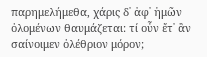παρημελήμεθα, χάρις δ᾽ ἀφ᾽ ἡμῶν ὀλομένων θαυμάζεται: τί οὖν ἔτ᾽ ἂν σαίνοιμεν ὀλέθριον μόρον;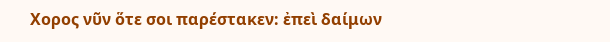Χορος νῦν ὅτε σοι παρέστακεν: ἐπεὶ δαίμων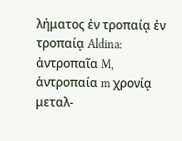λήματος ἐν τροπαίᾳ ἐν τροπαίᾳ Aldina: ἀντροπαῖα M, ἀντροπαία m χρονίᾳ μεταλ-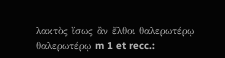λακτὸς ἴσως ἂν ἔλθοι θαλερωτέρῳ θαλερωτέρῳ m 1 et recc.: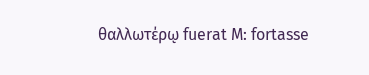θαλλωτέρῳ fuerat M: fortasse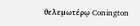θελεμωτέρῳ Conington